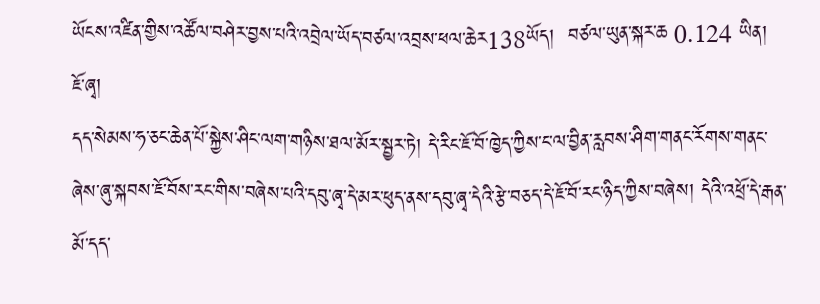ཡོངས་འཛིན་གྱིས་འཚོལ་བཤེར་བྱས་པའི་འབྲེལ་ཡོད་བཙལ་འབྲས་ཕལ་ཆེར138ཡོད།  བཙལ་ཡུན་སྐར་ཆ 0.124 ཡིན།
ཇོ་ཞྭ།
དད་སེམས་ཧ་ཅང་ཆེན་པོ་སྐྱེས་ཤིང་ལག་གཉིས་ཐལ་མོར་སྦྱར་ཏེ། དེ་རིང་ཇོ་བོ་ཁྱེད་ཀྱིས་ང་ལ་བྱིན་རླབས་ཤིག་གནང་རོགས་གནང་ཞེས་ཞུ་སྐབས་ཇོ་བོས་རང་གིས་བཞེས་པའི་དབུ་ཞྭ་དེ་མར་ཕུད་ནས་དབུ་ཞྭ་དེའི་རྩེ་བཅད་དེ་ཇོ་བོ་རང་ཉིད་ཀྱིས་བཞེས། དེའི་འཕྲོ་དེ་རྒན་མོ་དད་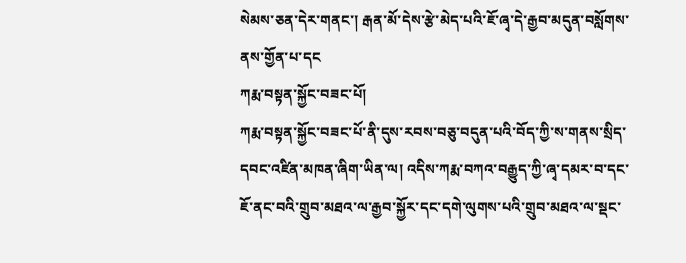སེམས་ཅན་དེར་གནང་། རྒན་མོ་དེས་རྩེ་མེད་པའི་ཇོ་ཞྭ་དེ་རྒྱབ་མདུན་བསློགས་ནས་གྱོན་པ་དང
ཀརྨ་བསྟན་སྐྱོང་བཟང་པོ།
ཀརྨ་བསྟན་སྐྱོང་བཟང་པོ་ནི་དུས་རབས་བཅུ་བདུན་པའི་བོད་ཀྱི་ས་གནས་སྲིད་དབང་འཛིན་མཁན་ཞིག་ཡིན་ལ། འདིས་ཀརྨ་བཀའ་བརྒྱུད་ཀྱི་ཞྭ་དམར་བ་དང་ཇོ་ནང་བའི་གྲུབ་མཐའ་ལ་རྒྱབ་སྐྱོར་དང་དགེ་ལུགས་པའི་གྲུབ་མཐའ་ལ་སྡང་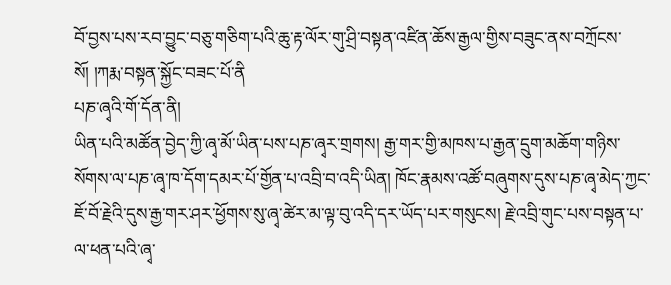བོ་བྱས་པས་རབ་བྱུང་བཅུ་གཅིག་པའི་ཆུ་རྟ་ལོར་གུ་ཤྲི་བསྟན་འཛིན་ཆོས་རྒྱལ་གྱིས་བཟུང་ནས་བཀྲོངས་སོ། །ཀརྨ་བསྟན་སྐྱོང་བཟང་པོ་ནི
པཎ་ཞྭའི་གོ་དོན་ནི།
ཡིན་པའི་མཚོན་བྱེད་ཀྱི་ཞྭ་མོ་ཡིན་པས་པཎ་ཞྭར་གྲགས། རྒྱ་གར་གྱི་མཁས་པ་རྒྱན་དྲུག་མཆོག་གཉིས་སོགས་ལ་པཎ་ཞྭ་ཁ་དོག་དམར་པོ་གྱོན་པ་འབྲི་བ་འདི་ཡིན། ཁོང་རྣམས་འཚོ་བཞུགས་དུས་པཎ་ཞྭ་མེད་ཀྱང་ཇོ་བོ་རྗེའི་དུས་རྒྱ་གར་ཤར་ཕྱོགས་སུ་ཞྭ་ཚེར་མ་ལྟ་བུ་འདི་དར་ཡོད་པར་གསུངས། རྗེ་འབྲི་གུང་པས་བསྟན་པ་ལ་ཕན་པའི་ཞྭ་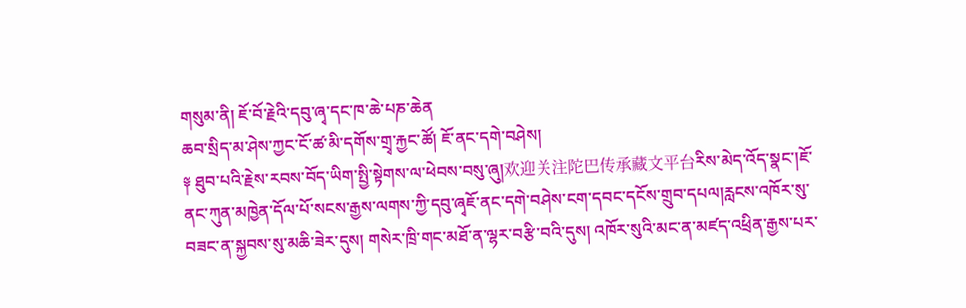གསུམ་ནི། ཇོ་བོ་རྗེའི་དབུ་ཞྭ་དང་ཁ་ཆེ་པཎ་ཆེན
ཆབ་སྲིད་མ་ཤེས་ཀྱང་ངོ་ཚ་མི་དགོས་གྲྭ་རྐྱང་ཚོ། ཇོ་ནང་དགེ་བཤེས།
༈ ཐུབ་པའི་རྗེས་རབས་བོད་ཡིག་སྤྱི་སྟེགས་ལ་ཕེབས་བསུ་ཞུ།欢迎关注陀巴传承藏文平台རིས་མེད་འོད་སྣང་།ཇོ་ནང་ཀུན་མཁྱེན་དོལ་པོ་སངས་རྒྱས་ལགས་ཀྱི་དབུ་ཞྭཇོ་ནང་དགེ་བཤེས་ངག་དབང་དངོས་གྲུབ་དཔལ།རླངས་འཁོར་སུ་བཟང་ན་སྐྱབས་སུ་མཆི་ཟེར་དུས། གསེར་ཁྲི་གང་མཐོ་ན་ལྷར་བརྩི་བའི་དུས། འཁོར་སུའི་མང་ན་མཛད་འཕྲིན་རྒྱས་པར་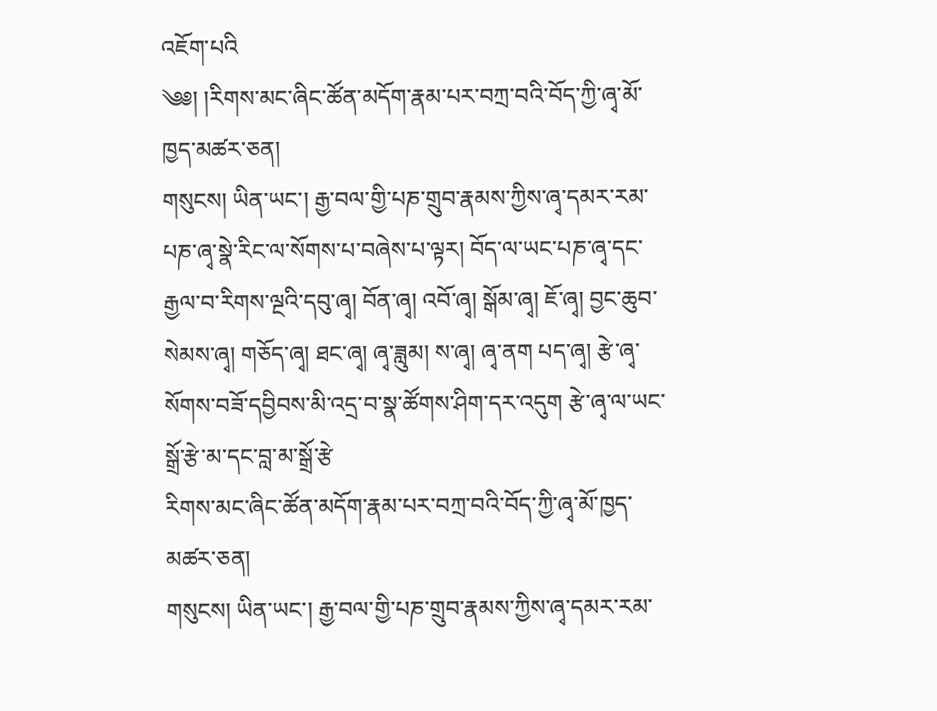འཇོག་པའི
༄༅། །རིགས་མང་ཞིང་ཚོན་མདོག་རྣམ་པར་བཀྲ་བའི་བོད་ཀྱི་ཞྭ་མོ་ཁྱད་མཚར་ཅན།
གསུངས། ཡིན་ཡང་། རྒྱ་བལ་གྱི་པཎ་གྲུབ་རྣམས་ཀྱིས་ཞྭ་དམར་རམ་པཎ་ཞྭ་སྣེ་རིང་ལ་སོགས་པ་བཞེས་པ་ལྟར། བོད་ལ་ཡང་པཎ་ཞྭ་དང་རྒྱལ་བ་རིགས་ལྔའི་དབུ་ཞྭ། བོན་ཞྭ། འབོ་ཞྭ། སྒོམ་ཞྭ། ཇོ་ཞྭ། བྱང་ཆུབ་སེམས་ཞྭ། གཅོད་ཞྭ། ཐང་ཞྭ། ཞྭ་ཟླུམ། ས་ཞྭ། ཞྭ་ནག པད་ཞྭ། རྩེ་ཞྭ་སོགས་བཟོ་དབྱིབས་མི་འདྲ་བ་སྣ་ཚོགས་ཤིག་དར་འདུག རྩེ་ཞྭ་ལ་ཡང་སྒྲོ་རྩེ་མ་དང་བླ་མ་སྒྲོ་རྩེ
རིགས་མང་ཞིང་ཚོན་མདོག་རྣམ་པར་བཀྲ་བའི་བོད་ཀྱི་ཞྭ་མོ་ཁྱད་མཚར་ཅན།
གསུངས། ཡིན་ཡང་། རྒྱ་བལ་གྱི་པཎ་གྲུབ་རྣམས་ཀྱིས་ཞྭ་དམར་རམ་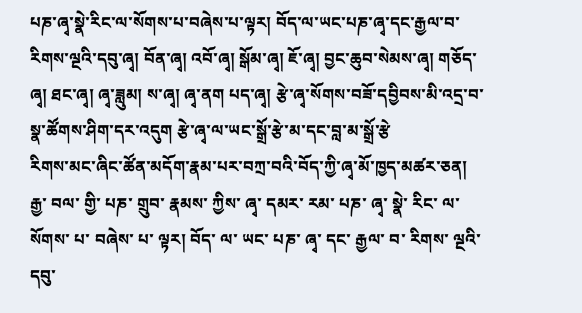པཎ་ཞྭ་སྣེ་རིང་ལ་སོགས་པ་བཞེས་པ་ལྟར། བོད་ལ་ཡང་པཎ་ཞྭ་དང་རྒྱལ་བ་རིགས་ལྔའི་དབུ་ཞྭ། བོན་ཞྭ། འབོ་ཞྭ། སྒོམ་ཞྭ། ཇོ་ཞྭ། བྱང་ཆུབ་སེམས་ཞྭ། གཅོད་ཞྭ། ཐང་ཞྭ། ཞྭ་ཟླུམ། ས་ཞྭ། ཞྭ་ནག པད་ཞྭ། རྩེ་ཞྭ་སོགས་བཟོ་དབྱིབས་མི་འདྲ་བ་སྣ་ཚོགས་ཤིག་དར་འདུག རྩེ་ཞྭ་ལ་ཡང་སྒྲོ་རྩེ་མ་དང་བླ་མ་སྒྲོ་རྩེ
རིགས་མང་ཞིང་ཚོན་མདོག་རྣམ་པར་བཀྲ་བའི་བོད་ཀྱི་ཞྭ་མོ་ཁྱད་མཚར་ཅན།
རྒྱ་ བལ་ གྱི་ པཎ་ གྲུབ་ རྣམས་ ཀྱིས་ ཞྭ་ དམར་ རམ་ པཎ་ ཞྭ་ སྣེ་ རིང་ ལ་ སོགས་ པ་ བཞེས་ པ་ ལྟར། བོད་ ལ་ ཡང་ པཎ་ ཞྭ་ དང་ རྒྱལ་ བ་ རིགས་ ལྔའི་ དབུ་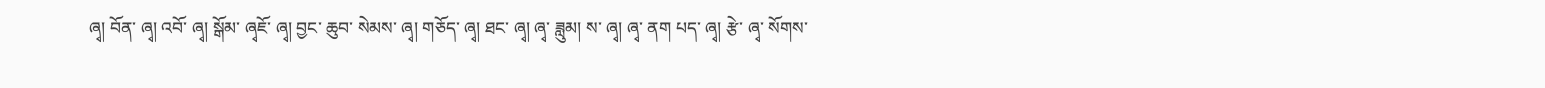ཞྭ། བོན་ ཞྭ། འབོ་ ཞྭ། སྒོམ་ ཞྭཇོ་ ཞྭ། བྱང་ ཆུབ་ སེམས་ ཞྭ། གཅོད་ ཞྭ། ཐང་ ཞྭ། ཞྭ་ ཟླུམ། ས་ ཞྭ། ཞྭ་ ནག པད་ ཞྭ། རྩེ་ ཞྭ་ སོགས་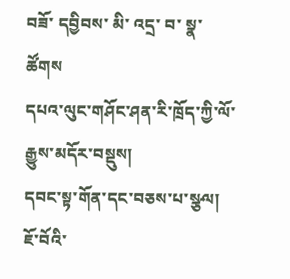བཟོ་ དབྱིབས་ མི་ འདྲ་ བ་ སྣ་ ཚོགས
དཔའ་ལུང་གཤོང་ཤན་རི་ཁྲོད་ཀྱི་ལོ་རྒྱུས་མདོར་བསྡུས།
དབང་སྟ་གོན་དང་བཅས་པ་སྩལ། ཇོ་བོའི་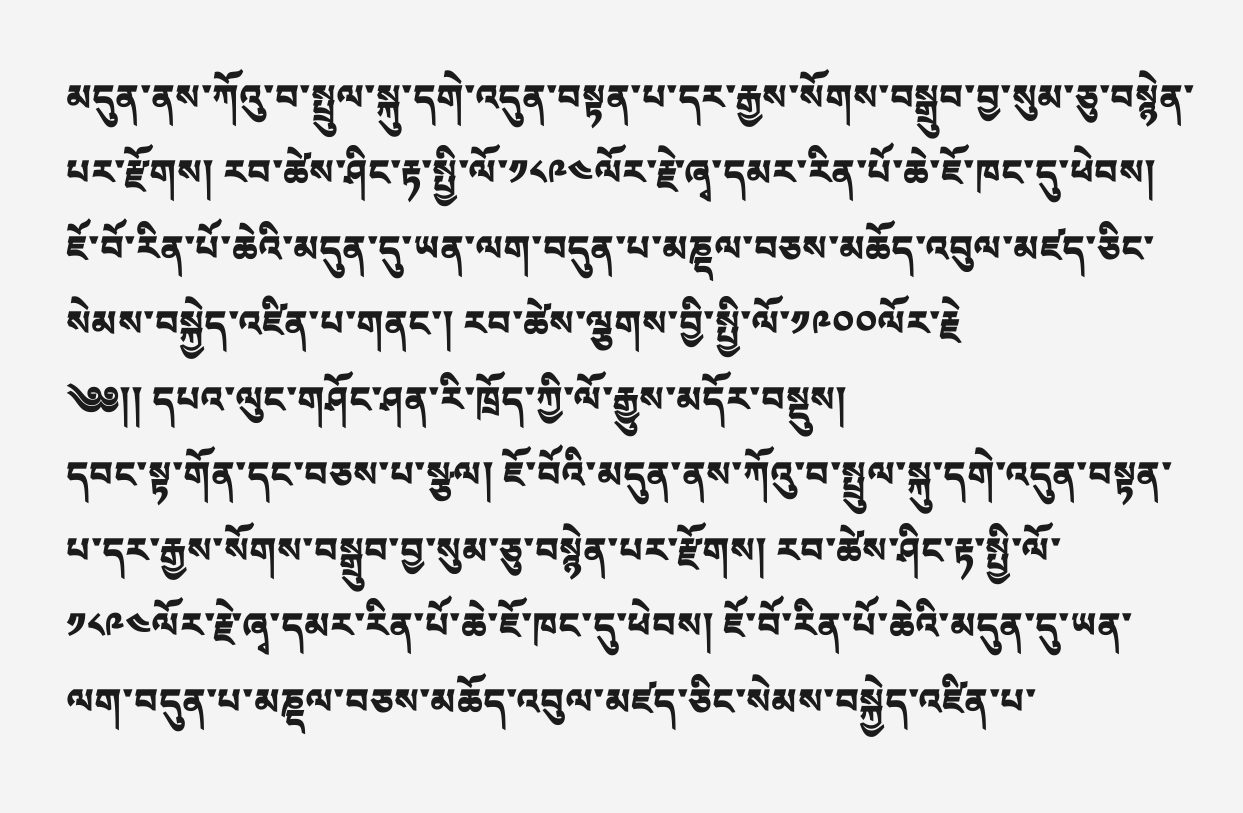མདུན་ནས་ཀོའུ་བ་སྤྲུལ་སྐུ་དགེ་འདུན་བསྟན་པ་དར་རྒྱས་སོགས་བསྒྲུབ་བྱ་སུམ་ཅུ་བསྙེན་པར་རྫོགས། རབ་ཚེས་ཤིང་རྟ་སྤྱི་ལོ་༡༨༩༤ལོར་རྗེ་ཞྭ་དམར་རིན་པོ་ཆེ་ཇོ་ཁང་དུ་ཕེབས། ཇོ་བོ་རིན་པོ་ཆེའི་མདུན་དུ་ཡན་ལག་བདུན་པ་མཎྡལ་བཅས་མཆོད་འབུལ་མཛད་ཅིང་སེམས་བསྐྱེད་འཛིན་པ་གནང་། རབ་ཚེས་ལྕགས་བྱི་སྤྱི་ལོ་༡༩༠༠ལོར་རྗེ
༄༅།། དཔའ་ལུང་གཤོང་ཤན་རི་ཁྲོད་ཀྱི་ལོ་རྒྱུས་མདོར་བསྡུས།
དབང་སྟ་གོན་དང་བཅས་པ་སྩལ། ཇོ་བོའི་མདུན་ནས་ཀོའུ་བ་སྤྲུལ་སྐུ་དགེ་འདུན་བསྟན་པ་དར་རྒྱས་སོགས་བསྒྲུབ་བྱ་སུམ་ཅུ་བསྙེན་པར་རྫོགས། རབ་ཚེས་ཤིང་རྟ་སྤྱི་ལོ་༡༨༩༤ལོར་རྗེ་ཞྭ་དམར་རིན་པོ་ཆེ་ཇོ་ཁང་དུ་ཕེབས། ཇོ་བོ་རིན་པོ་ཆེའི་མདུན་དུ་ཡན་ལག་བདུན་པ་མཎྡལ་བཅས་མཆོད་འབུལ་མཛད་ཅིང་སེམས་བསྐྱེད་འཛིན་པ་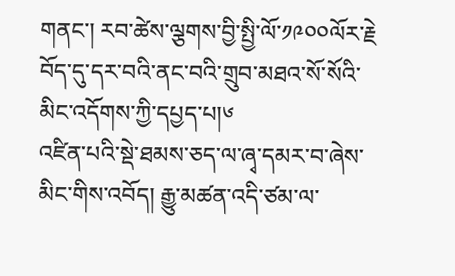གནང་། རབ་ཚེས་ལྕགས་བྱི་སྤྱི་ལོ་༡༩༠༠ལོར་རྗེ
བོད་དུ་དར་བའི་ནང་བའི་གྲུབ་མཐའ་སོ་སོའི་མིང་འདོགས་ཀྱི་དཔྱད་པ།༦
འཛིན་པའི་སྡེ་ཐམས་ཅད་ལ་ཞྭ་དམར་བ་ཞེས་མིང་གིས་འབོད། རྒྱུ་མཚན་འདི་ཙམ་ལ་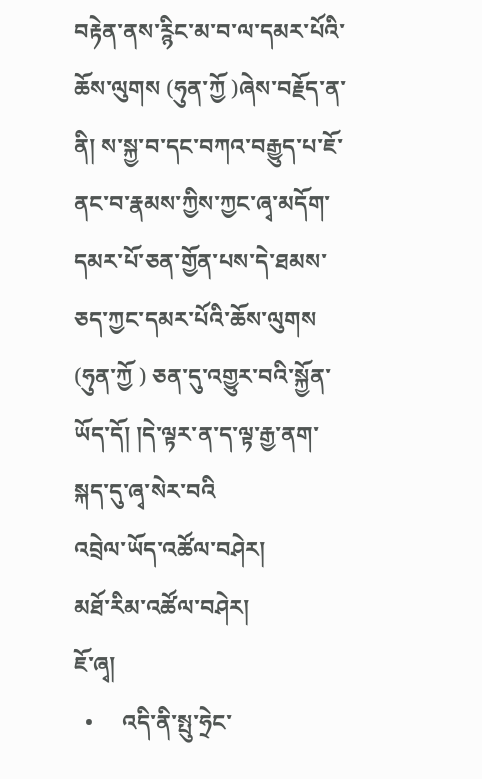བརྟེན་ནས་ཪྙིང་མ་བ་ལ་དམར་པོའི་ཆོས་ལུགས (ཧུན་ཀྱོ )ཞེས་བརྗོད་ན་ནི། ས་སྐྱ་བ་དང་བཀའ་བརྒྱུད་པ་ཇོ་ནང་བ་རྣམས་ཀྱིས་ཀྱང་ཞྭ་མདོག་དམར་པོ་ཅན་གྱོན་པས་དེ་ཐམས་ཅད་ཀྱང་དམར་པོའི་ཆོས་ལུགས (ཧུན་ཀྱོ ) ཅན་དུ་འགྱུར་བའི་སྐྱོན་ཡོད་དོ། །དེ་ལྟར་ན་ད་ལྟ་རྒྱ་ནག་སྐད་དུ་ཞྭ་སེར་བའི
འབྲེལ་ཡོད་འཚོལ་བཤེར།
མཐོ་རིམ་འཚོལ་བཤེར།
ཇོ་ཞྭ།
  •     འདི་ནི་སྤུ་ཧྲེང་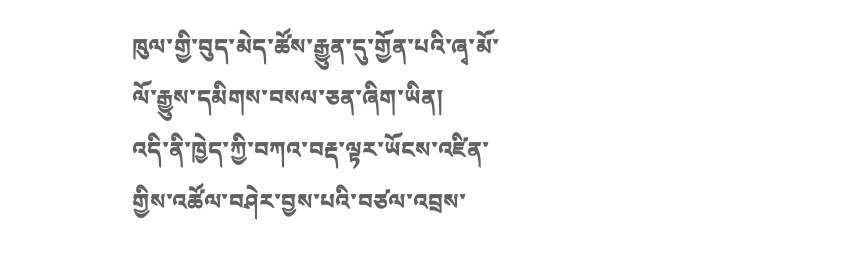ཁུལ་གྱི་བུད་མེད་ཚོས་རྒྱུན་དུ་གྱོན་པའི་ཞྭ་མོ་ལོ་རྒྱུས་དམིགས་བསལ་ཅན་ཞིག་ཡིན།
འདི་ནི་ཁྱེད་ཀྱི་བཀའ་བརྡ་ལྟར་ཡོངས་འཛིན་གྱིས་འཚོལ་བཤེར་བྱས་པའི་བཙལ་འབྲས་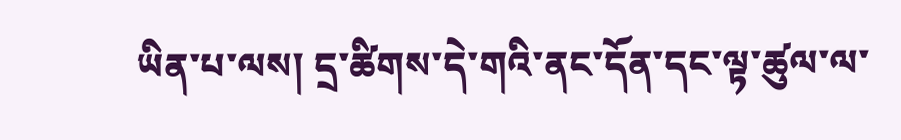ཡིན་པ་ལས། དྲ་ཚིགས་དེ་གའི་ནང་དོན་དང་ལྟ་ཚུལ་ལ་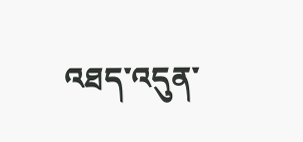འཐད་འདུན་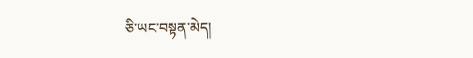ཅི་ཡང་བསྟན་མེད།